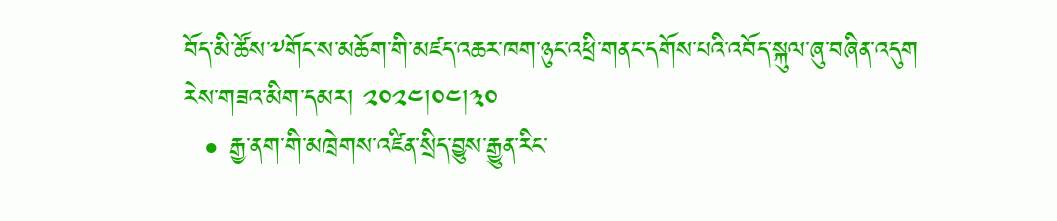བོད་མི་ཚོས་༸གོང་ས་མཆོག་གི་མཛད་འཆར་ཁག་ཉུང་འཕྲི་གནང་དགོས་པའི་འབོད་སྐུལ་ཞུ་བཞིན་འདུག
རེས་གཟའ་མིག་དམར། ༢༠༢༤།༠༤།༣༠
  • རྒྱ་ནག་གི་མཁྲེགས་འཛིན་སྲིད་བྱུས་རྒྱུན་རིང་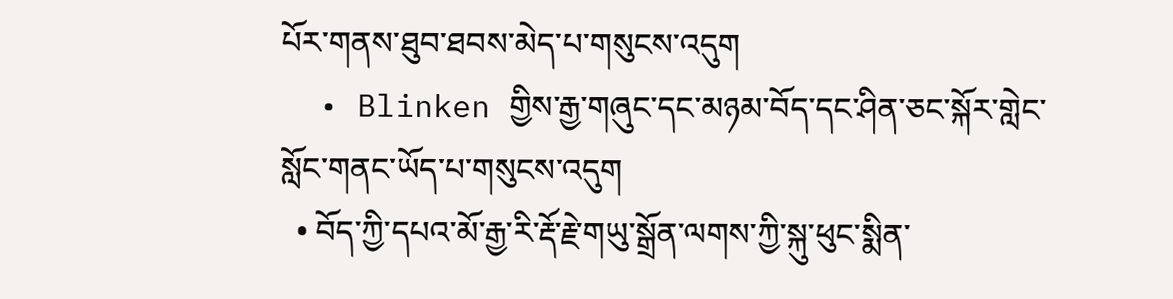པོར་གནས་ཐུབ་ཐབས་མེད་པ་གསུངས་འདུག
  • Blinken གྱིས་རྒྱ་གཞུང་དང་མཉམ་བོད་དང་ཤིན་ཅང་སྐོར་གླེང་སློང་གནང་ཡོད་པ་གསུངས་འདུག
  • བོད་ཀྱི་དཔའ་མོ་རྒྱ་རི་རྡོ་རྗེ་གཡུ་སྒྲོན་ལགས་ཀྱི་སྐུ་ཕུང་སྨིན་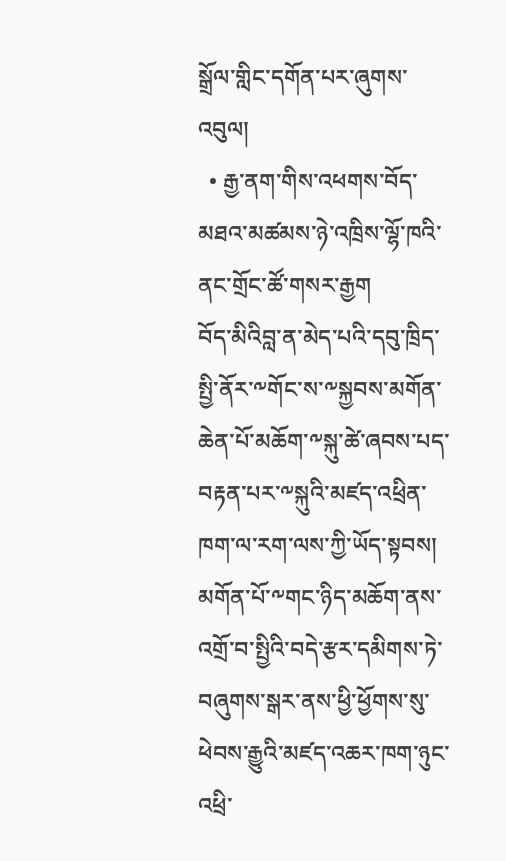སྒྲོལ་གླིང་དགོན་པར་ཞུགས་འབུལ།
  • རྒྱ་ནག་གིས་འཕགས་བོད་མཐའ་མཚམས་ཉེ་འཁྲིས་ལྷོ་ཁའི་ནང་གྲོང་ཚོ་གསར་རྒྱག
བོད་མིའིབླ་ན་མེད་པའི་དབུ་ཁྲིད་སྤྱི་ནོར་༸གོང་ས་༸སྐྱབས་མགོན་ཆེན་པོ་མཆོག་༸སྐུ་ཚེ་ཞབས་པད་བརྟན་པར་༸སྐུའི་མཛད་འཕྲིན་ཁག་ལ་རག་ལས་ཀྱི་ཡོད་སྟབས། མགོན་པོ་༸གང་ཉིད་མཆོག་ནས་འགྲོ་བ་སྤྱིའི་བདེ་རྩར་དམིགས་ཏེ་བཞུགས་སྒར་ནས་ཕྱི་ཕྱོགས་སུ་ཕེབས་རྒྱུའི་མཛད་འཆར་ཁག་ཉུང་འཕྲི་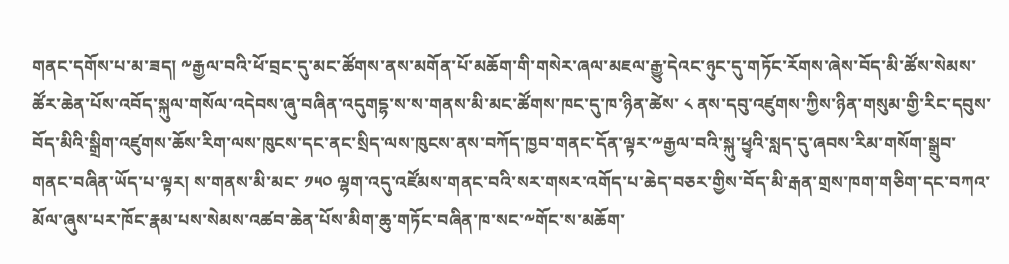གནང་དགོས་པ་མ་ཟད། ༸རྒྱལ་བའི་ཕོ་བྲང་དུ་མང་ཚོགས་ནས་མགོན་པོ་མཆོག་གི་གསེར་ཞལ་མཇལ་རྒྱུ་དེའང་ཉུང་དུ་གཏོང་རོགས་ཞེས་བོད་མི་ཚོས་སེམས་ཚོར་ཆེན་པོས་འབོད་སྐུལ་གསོལ་འདེབས་ཞུ་བཞིན་འདུགདྷ་ས་ས་གནས་མི་མང་ཚོགས་ཁང་དུ་ཁ་ཉིན་ཚེས་ ༨ ནས་དབུ་འཛུགས་ཀྱིས་ཉིན་གསུམ་གྱི་རིང་དབུས་བོད་མིའི་སྒྲིག་འཛུགས་ཆོས་རིག་ལས་ཁུངས་དང་ནང་སྲིད་ལས་ཁུངས་ནས་བཀོད་ཁྱབ་གནང་དོན་ལྟར་༸རྒྱལ་བའི་སྐུ་ཕྱྭའི་སླད་དུ་ཞབས་རིམ་གསོག་སྒྲུབ་གནང་བཞིན་ཡོད་པ་ལྟར། ས་གནས་མི་མང་ ༡༥༠ ལྷག་འདུ་འཛོམས་གནང་བའི་སར་གསར་འགོད་པ་ཆེད་བཅར་གྱིས་བོད་མི་རྒན་གྲས་ཁག་གཅིག་དང་བཀའ་མོལ་ཞུས་པར་ཁོང་རྣམ་པས་སེམས་འཚབ་ཆེན་པོས་མིག་ཆུ་གཏོང་བཞིན་ཁ་སང་༸གོང་ས་མཆོག་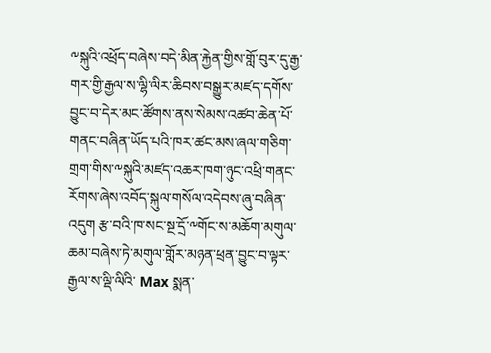༸སྐུའི་འཕྲོད་བཞེས་བདེ་མིན་རྐྱེན་གྱིས་གློ་བུར་དུ་རྒྱ་གར་གྱི་རྒྱལ་ས་ལྷི་ལིར་ཆིབས་བསྒྱུར་མཛད་དགོས་བྱུང་བ་དེར་མང་ཚོགས་ནས་སེམས་འཚབ་ཆེན་པོ་གནང་བཞིན་ཡོད་པའི་ཁར་ཚང་མས་ཞལ་གཅིག་གྲག་གིས་༸སྐུའི་མཛད་འཆར་ཁག་ཉུང་འཕྲི་གནང་རོགས་ཞེས་འབོད་སྐུལ་གསོལ་འདེབས་ཞུ་བཞིན་འདུག རྩ་བའི་ཁ་སང་སྔ་དྲོ་༸གོང་ས་མཆོག་མགུལ་ཆམ་བཞེས་ཏེ་མགུལ་གློར་མཉན་ཕྲན་བྱུང་བ་ལྟར་རྒྱལ་ས་ལྡི་ལིའི་ Max སྨན་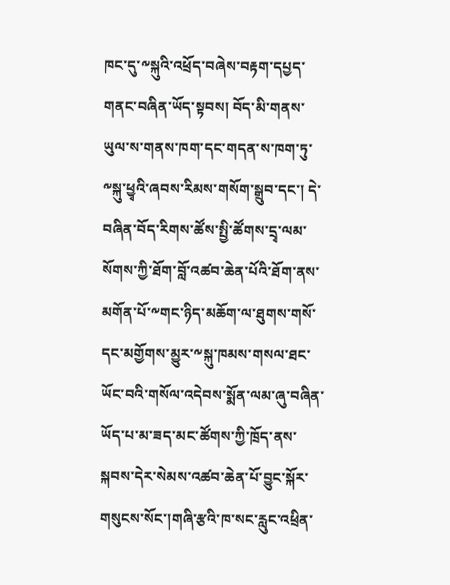ཁང་དུ་༸སྐུའི་འཕྲོད་བཞེས་བརྟག་དཔྱད་གནང་བཞིན་ཡོད་སྟབས། བོད་མི་གནས་ཡུལ་ས་གནས་ཁག་དང་གདན་ས་ཁག་ཏུ་༸སྐུ་ཕྱྭའི་ཞབས་རིམས་གསོག་སྒྲུབ་དང་། དེ་བཞིན་བོད་རིགས་ཚོས་སྤྱི་ཚོགས་དྲྭ་ལམ་སོགས་ཀྱི་ཐོག་བློ་འཚབ་ཆེན་པོའི་ཐོག་ནས་མགོན་པོ་༸གང་ཉིད་མཆོག་ལ་ཐུགས་གསོ་དང་མགྱོགས་མྱུར་༸སྐུ་ཁམས་གསལ་ཐང་ཡོང་བའི་གསོལ་འདེབས་སྨོན་ལམ་ཞུ་བཞིན་ཡོད་པ་མ་ཟད་མང་ཚོགས་ཀྱི་ཁྲོད་ནས་སྐབས་དེར་སེམས་འཚབ་ཆེན་པོ་བྱུང་སྐོར་གསུངས་སོང་།གཞི་རྩའི་ཁ་སང་རླུང་འཕྲིན་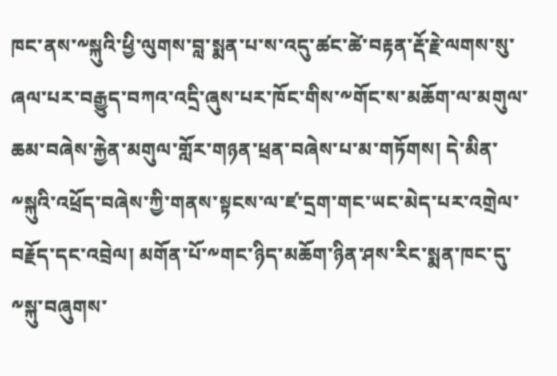ཁང་ནས་༸སྐུའི་ཕྱི་ལུགས་བླ་སྨན་པ་ས་འདུ་ཚང་ཚེ་བརྟན་རྡོ་རྗེ་ལགས་སུ་ཞལ་པར་བརྒྱུད་བཀའ་འདྲི་ཞུས་པར་ཁོང་གིས་༸གོང་ས་མཆོག་ལ་མགུལ་ཆམ་བཞེས་རྐྱེན་མགུལ་གློར་གཉན་ཕྲན་བཞེས་པ་མ་གཏོགས། དེ་མིན་༸སྐུའི་འཕྲོད་བཞེས་ཀྱི་གནས་སྟངས་ལ་ཛ་དྲག་གང་ཡང་མེད་པར་འགྲེལ་བརྗོད་དང་འབྲེལ། མགོན་པོ་༸གང་ཉིད་མཆོག་ཉིན་ཤས་རིང་སྨན་ཁང་དུ་༸སྐུ་བཞུགས་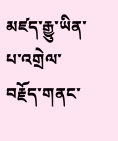མཛད་རྒྱུ་ཡིན་པ་འགྲེལ་བརྗོད་གནང་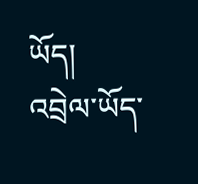ཡོད།
འབྲེལ་ཡོད་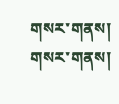གསར་གནས།
གསར་གནས།